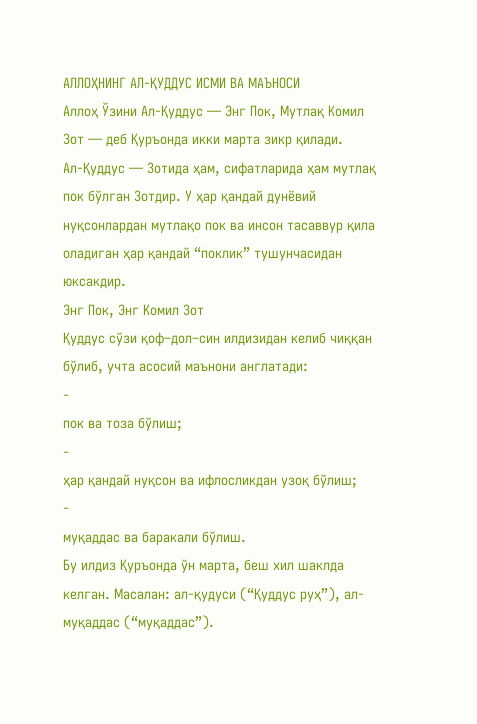АЛЛОҲНИНГ АЛ-ҚУДДУС ИСМИ ВА МАЪНОСИ
Аллоҳ Ўзини Ал-Қуддус — Энг Пок, Мутлақ Комил Зот — деб Қуръонда икки марта зикр қилади.
Ал-Қуддус — Зотида ҳам, сифатларида ҳам мутлақ пок бўлган Зотдир. У ҳар қандай дунёвий нуқсонлардан мутлақо пок ва инсон тасаввур қила оладиган ҳар қандай “поклик” тушунчасидан юксакдир.
Энг Пок, Энг Комил Зот
Қуддус сўзи қоф–дол–син илдизидан келиб чиққан бўлиб, учта асосий маънони англатади:
-
пок ва тоза бўлиш;
-
ҳар қандай нуқсон ва ифлосликдан узоқ бўлиш;
-
муқаддас ва баракали бўлиш.
Бу илдиз Қуръонда ўн марта, беш хил шаклда келган. Масалан: ал-қудуси (“Қуддус руҳ”), ал-муқаддас (“муқаддас”).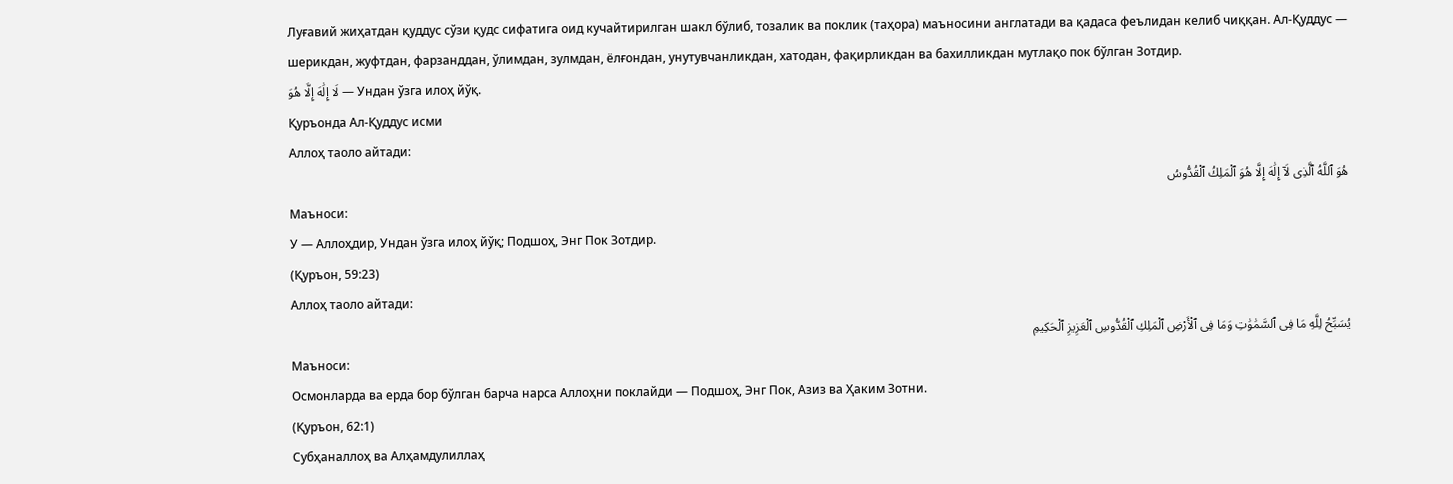Луғавий жиҳатдан қуддус сўзи қудс сифатига оид кучайтирилган шакл бўлиб, тозалик ва поклик (таҳора) маъносини англатади ва қадаса феълидан келиб чиққан. Ал-Қуддус — шерикдан, жуфтдан, фарзанддан, ўлимдан, зулмдан, ёлғондан, унутувчанликдан, хатодан, фақирликдан ва бахилликдан мутлақо пок бўлган Зотдир.
لَا إِلَٰهَ إِلَّا هُوَ — Ундан ўзга илоҳ йўқ.
Қуръонда Ал-Қуддус исми
Аллоҳ таоло айтади:
هُوَ ٱللَّهُ ٱلَّذِى لَآ إِلَٰهَ إِلَّا هُوَ ٱلْمَلِكُ ٱلْقُدُّوسُ
Маъноси:
У — Аллоҳдир, Ундан ўзга илоҳ йўқ; Подшоҳ, Энг Пок Зотдир.
(Қуръон, 59:23)
Аллоҳ таоло айтади:
يُسَبِّحُ لِلَّهِ مَا فِى ٱلسَّمَٰوَٰتِ وَمَا فِى ٱلْأَرْضِ ٱلْمَلِكِ ٱلْقُدُّوسِ ٱلْعَزِيزِ ٱلْحَكِيمِ
Маъноси:
Осмонларда ва ерда бор бўлган барча нарса Аллоҳни поклайди — Подшоҳ, Энг Пок, Азиз ва Ҳаким Зотни.
(Қуръон, 62:1)
Субҳаналлоҳ ва Алҳамдулиллаҳ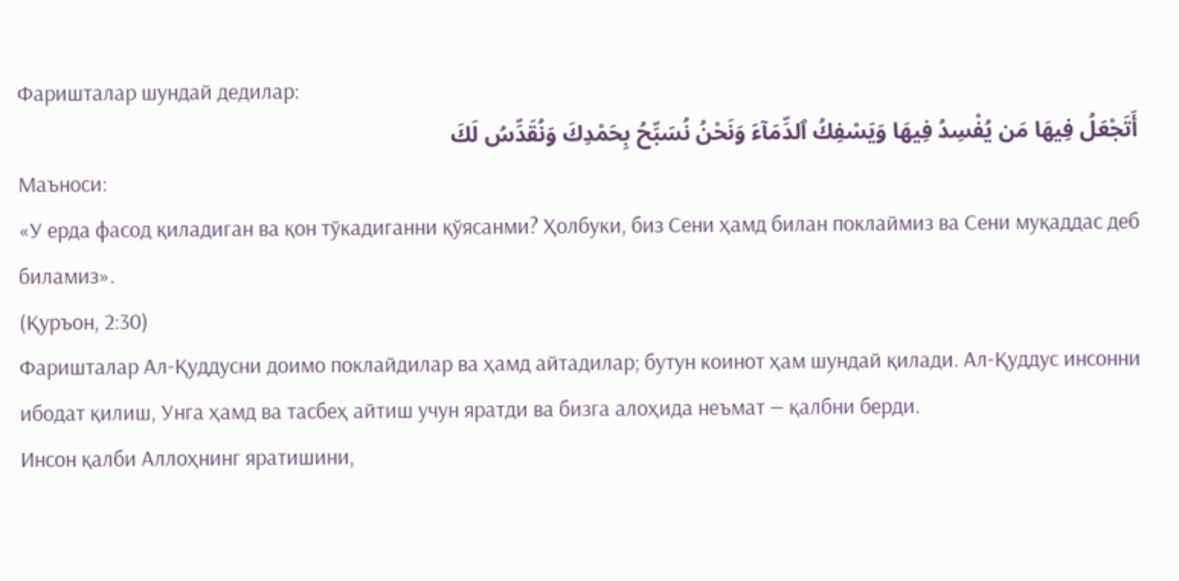Фаришталар шундай дедилар:
أَتَجْعَلُ فِيهَا مَن يُفْسِدُ فِيهَا وَيَسْفِكُ ٱلدِّمَآءَ وَنَحْنُ نُسَبِّحُ بِحَمْدِكَ وَنُقَدِّسُ لَكَ
Маъноси:
«У ерда фасод қиладиган ва қон тўкадиганни қўясанми? Ҳолбуки, биз Сени ҳамд билан поклаймиз ва Сени муқаддас деб биламиз».
(Қуръон, 2:30)
Фаришталар Ал-Қуддусни доимо поклайдилар ва ҳамд айтадилар; бутун коинот ҳам шундай қилади. Ал-Қуддус инсонни ибодат қилиш, Унга ҳамд ва тасбеҳ айтиш учун яратди ва бизга алоҳида неъмат — қалбни берди.
Инсон қалби Аллоҳнинг яратишини,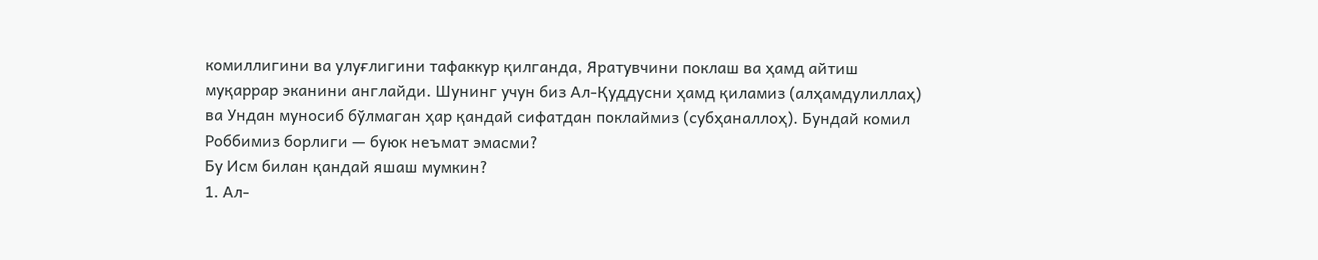комиллигини ва улуғлигини тафаккур қилганда, Яратувчини поклаш ва ҳамд айтиш муқаррар эканини англайди. Шунинг учун биз Ал-Қуддусни ҳамд қиламиз (алҳамдулиллаҳ) ва Ундан муносиб бўлмаган ҳар қандай сифатдан поклаймиз (субҳаналлоҳ). Бундай комил Роббимиз борлиги — буюк неъмат эмасми?
Бу Исм билан қандай яшаш мумкин?
1. Ал-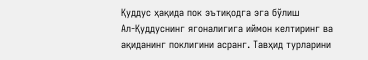Қуддус ҳақида пок эътиқодга эга бўлиш
Ал-Қуддуснинг ягоналигига иймон келтиринг ва ақиданинг поклигини асранг. Тавҳид турларини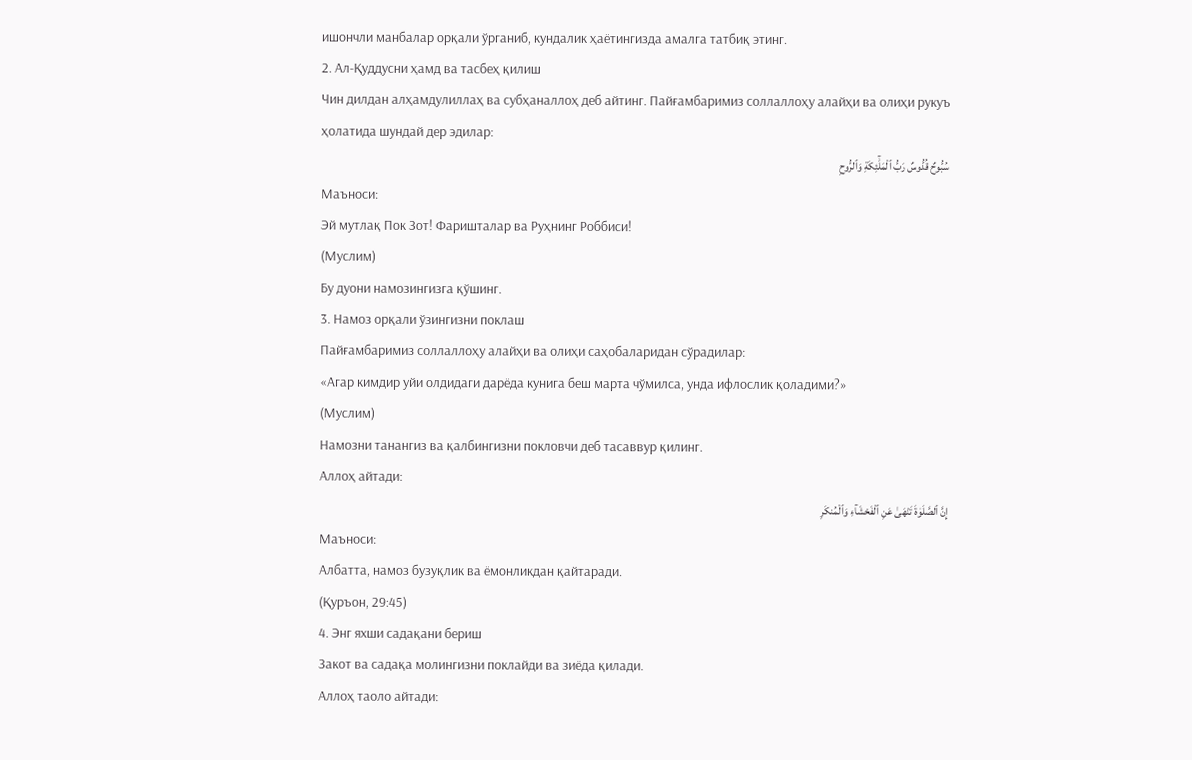ишончли манбалар орқали ўрганиб, кундалик ҳаётингизда амалга татбиқ этинг.
2. Ал-Қуддусни ҳамд ва тасбеҳ қилиш
Чин дилдан алҳамдулиллаҳ ва субҳаналлоҳ деб айтинг. Пайғамбаримиз соллаллоҳу алайҳи ва олиҳи рукуъ ҳолатида шундай дер эдилар:
سُبُّوحٌ قُدُّوسٌ رَبُّ ٱلْمَلَٰٓئِكَةِ وَٱلرُّوحِ
Маъноси:
Эй мутлақ Пок Зот! Фаришталар ва Руҳнинг Роббиси!
(Муслим)
Бу дуони намозингизга қўшинг.
3. Намоз орқали ўзингизни поклаш
Пайғамбаримиз соллаллоҳу алайҳи ва олиҳи саҳобаларидан сўрадилар:
«Агар кимдир уйи олдидаги дарёда кунига беш марта чўмилса, унда ифлослик қоладими?»
(Муслим)
Намозни танангиз ва қалбингизни покловчи деб тасаввур қилинг.
Аллоҳ айтади:
إِنَّ ٱلصَّلَوٰةَ تَنْهَىٰ عَنِ ٱلْفَحْشَآءِ وَٱلْمُنكَرِ
Маъноси:
Албатта, намоз бузуқлик ва ёмонликдан қайтаради.
(Қуръон, 29:45)
4. Энг яхши садақани бериш
Закот ва садақа молингизни поклайди ва зиёда қилади.
Аллоҳ таоло айтади: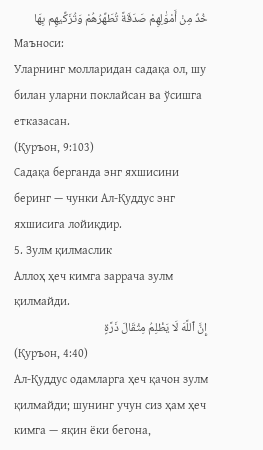خُذْ مِنْ أَمْوَٰلِهِمْ صَدَقَةً تُطَهِّرُهُمْ وَتُزَكِّيهِم بِهَا
Маъноси:
Уларнинг молларидан садақа ол, шу билан уларни поклайсан ва ўсишга етказасан.
(Қуръон, 9:103)
Садақа берганда энг яхшисини беринг — чунки Ал-Қуддус энг яхшисига лойиқдир.
5. Зулм қилмаслик
Аллоҳ ҳеч кимга заррача зулм қилмайди.
إِنَّ ٱللَّهَ لَا يَظْلِمُ مِثْقَالَ ذَرَّةٍ
(Қуръон, 4:40)
Ал-Қуддус одамларга ҳеч қачон зулм қилмайди; шунинг учун сиз ҳам ҳеч кимга — яқин ёки бегона,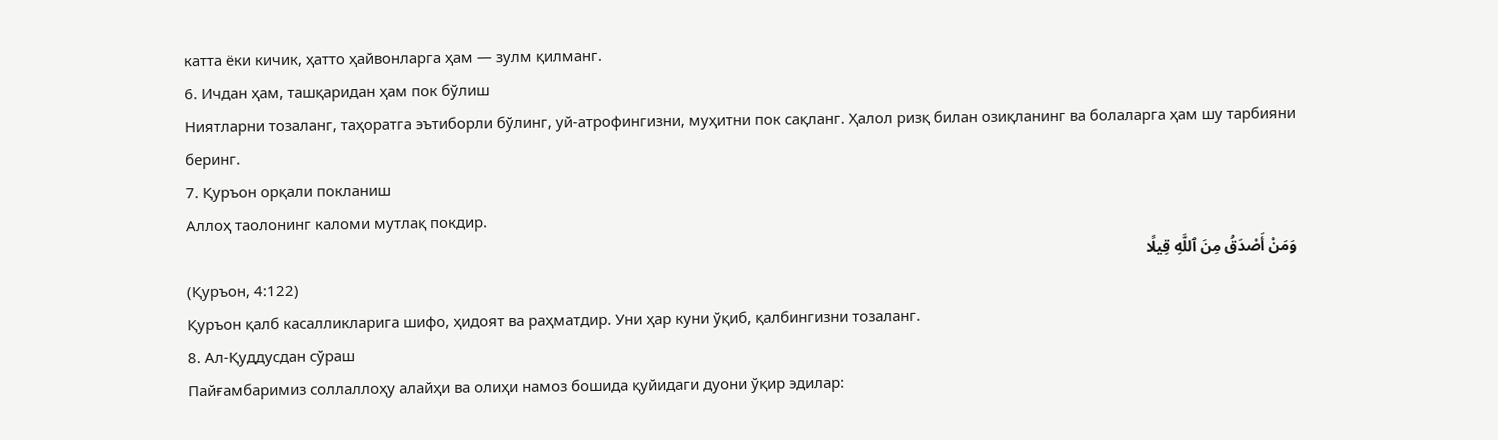катта ёки кичик, ҳатто ҳайвонларга ҳам — зулм қилманг.
6. Ичдан ҳам, ташқаридан ҳам пок бўлиш
Ниятларни тозаланг, таҳоратга эътиборли бўлинг, уй-атрофингизни, муҳитни пок сақланг. Ҳалол ризқ билан озиқланинг ва болаларга ҳам шу тарбияни беринг.
7. Қуръон орқали покланиш
Аллоҳ таолонинг каломи мутлақ покдир.
وَمَنْ أَصْدَقُ مِنَ ٱللَّهِ قِيلًا
(Қуръон, 4:122)
Қуръон қалб касалликларига шифо, ҳидоят ва раҳматдир. Уни ҳар куни ўқиб, қалбингизни тозаланг.
8. Ал-Қуддусдан сўраш
Пайғамбаримиз соллаллоҳу алайҳи ва олиҳи намоз бошида қуйидаги дуони ўқир эдилар: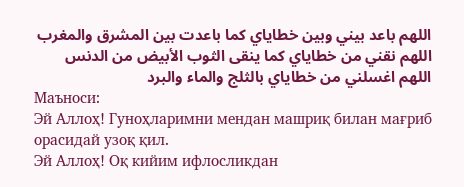اللهم باعد بيني وبين خطاياي كما باعدت بين المشرق والمغرب
اللهم نقني من خطاياي كما ينقى الثوب الأبيض من الدنس
اللهم اغسلني من خطاياي بالثلج والماء والبرد
Маъноси:
Эй Аллоҳ! Гуноҳларимни мендан машриқ билан мағриб орасидай узоқ қил.
Эй Аллоҳ! Оқ кийим ифлосликдан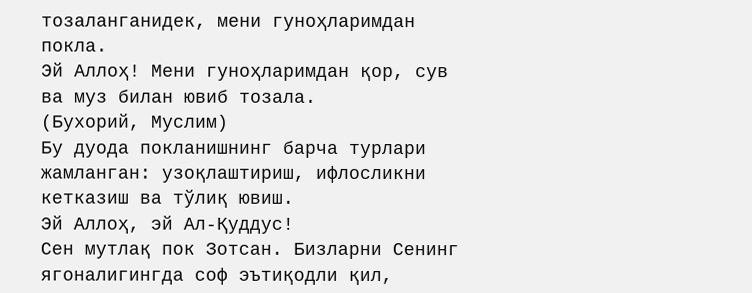тозаланганидек, мени гуноҳларимдан покла.
Эй Аллоҳ! Мени гуноҳларимдан қор, сув ва муз билан ювиб тозала.
(Бухорий, Муслим)
Бу дуода покланишнинг барча турлари жамланган: узоқлаштириш, ифлосликни кетказиш ва тўлиқ ювиш.
Эй Аллоҳ, эй Ал-Қуддус!
Сен мутлақ пок Зотсан. Бизларни Сенинг ягоналигингда соф эътиқодли қил,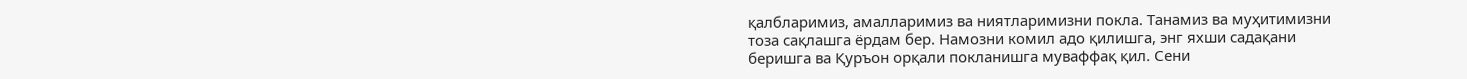қалбларимиз, амалларимиз ва ниятларимизни покла. Танамиз ва муҳитимизни тоза сақлашга ёрдам бер. Намозни комил адо қилишга, энг яхши садақани беришга ва Қуръон орқали покланишга муваффақ қил. Сени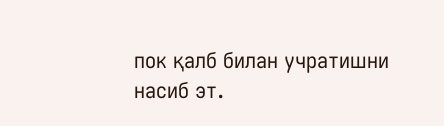пок қалб билан учратишни насиб эт.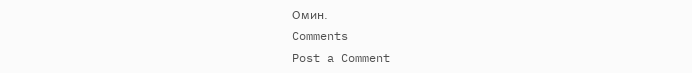Омин.
Comments
Post a Comment